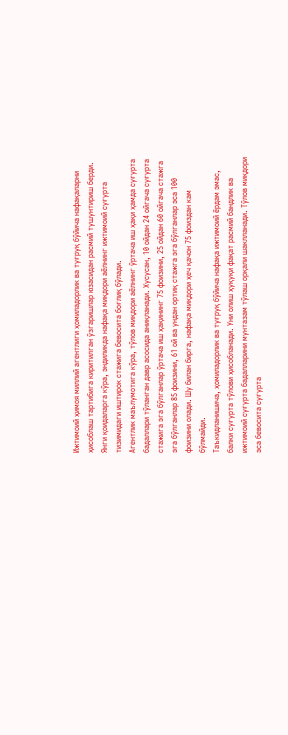Ижтимоий ҳимоя миллий агентлиги ҳомиладорлик ва туғруқ бўйича нафақаларни ҳисоблаш тартибига киритилган ўзгаришлар юзасидан расмий тушунтириш берди. Янги қоидаларга кўра, эндиликда нафақа миқдори аёлнинг ижтимоий суғурта тизимидаги иштирок стажига бевосита боғлиқ бўлади.
Агентлик маълумотига кўра, тўлов миқдори аёлнинг ўртача иш ҳақи ҳамда суғурта бадаллари тўланган давр асосида аниқланади. Хусусан, 10 ойдан 24 ойгача суғурта стажига эга бўлганлар ўртача иш ҳақининг 75 фоизини, 25 ойдан 60 ойгача стажга эга бўлганлар 85 фоизини, 61 ой ва ундан ортиқ стажга эга бўлганлар эса 100 фоизини олади. Шу билан бирга, нафақа миқдори ҳеч қачон 75 фоиздан кам бўлмайди.
Таъкидланишича, ҳомиладорлик ва туғруқ бўйича нафақа ижтимоий ёрдам эмас, балки суғурта тўлови ҳисобланади. Уни олиш ҳуқуқи фақат расмий бандлик ва ижтимоий суғурта бадалларини мунтазам тўлаш орқали шаклланади. Тўлов миқдори эса бевосита суғурта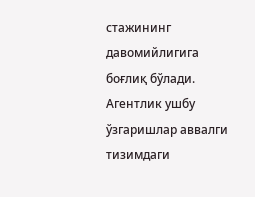стажининг давомийлигига боғлиқ бўлади.
Агентлик ушбу ўзгаришлар аввалги тизимдаги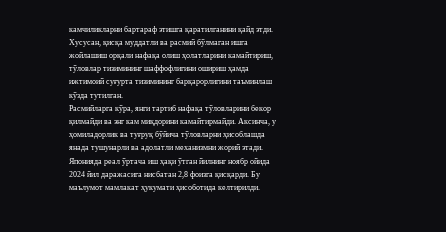камчиликларни бартараф этишга қаратилганини қайд этди. Хусусан, қисқа муддатли ва расмий бўлмаган ишга жойлашиш орқали нафақа олиш ҳолатларини камайтириш, тўловлар тизимининг шаффофлигини ошириш ҳамда ижтимоий суғурта тизимининг барқарорлигини таъминлаш кўзда тутилган.
Расмийларга кўра, янги тартиб нафақа тўловларини бекор қилмайди ва энг кам миқдорини камайтирмайди. Аксинча, у ҳомиладорлик ва туғруқ бўйича тўловларни ҳисоблашда янада тушунарли ва адолатли механизмни жорий этади.
Японияда реал ўртача иш ҳақи ўтган йилнинг ноябр ойида 2024 йил даражасига нисбатан 2,8 фоизга қисқарди. Бу маълумот мамлакат ҳукумати ҳисоботида келтирилди.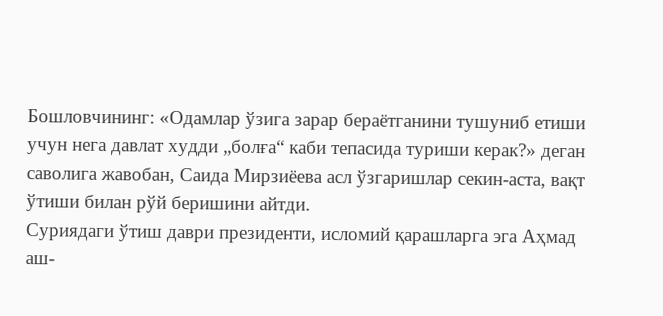Бошловчининг: «Одамлар ўзига зарар бераётганини тушуниб етиши учун нега давлат худди „болға“ каби тепасида туриши керак?» деган саволига жавобан, Саида Мирзиёева асл ўзгаришлар секин-аста, вақт ўтиши билан рўй беришини айтди.
Суриядаги ўтиш даври президенти, исломий қарашларга эга Аҳмад аш-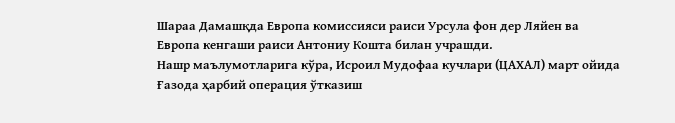Шараа Дамашқда Европа комиссияси раиси Урсула фон дер Ляйен ва Европа кенгаши раиси Антониу Кошта билан учрашди.
Нашр маълумотларига кўра, Исроил Мудофаа кучлари (ЦАХАЛ) март ойида Ғазода ҳарбий операция ўтказиш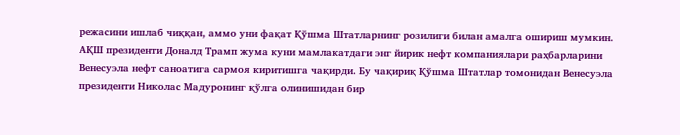режасини ишлаб чиққан, аммо уни фақат Қўшма Штатларнинг розилиги билан амалга ошириш мумкин.
АҚШ президенти Доналд Трамп жума куни мамлакатдаги энг йирик нефт компаниялари раҳбарларини Венесуэла нефт саноатига сармоя киритишга чақирди. Бу чақириқ Қўшма Штатлар томонидан Венесуэла президенти Николас Мадуронинг қўлга олинишидан бир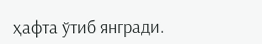ҳафта ўтиб янгради.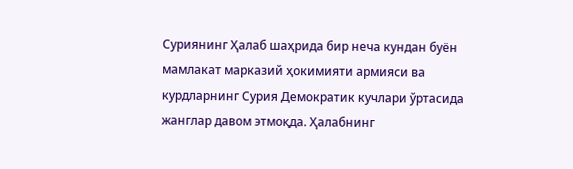Суриянинг Ҳалаб шаҳрида бир неча кундан буён мамлакат марказий ҳокимияти армияси ва курдларнинг Сурия Демократик кучлари ўртасида жанглар давом этмоқда. Ҳалабнинг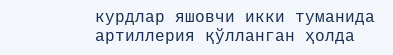курдлар яшовчи икки туманида артиллерия қўлланган ҳолда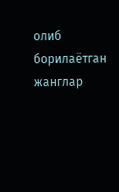олиб борилаётган жанглар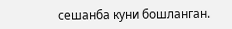сешанба куни бошланган.